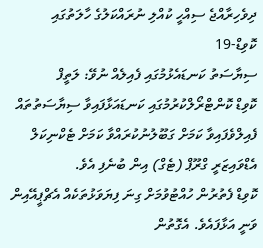ދިވެހިރާއްޖެ ސިއްހީ ކުއްލި ނުރައްކަލުގެ ހާލަތުގައި
ކޮވިޑް-19
ސިޔާސަތު ކަނޑައެޅުމުގައި ފެއިލެއް ނުވޭ: ލަތީފް
ކޮވިޑް ކޮންޓްރޯލްކުރުމުގައި ކަނޑައަޅާފައިވާ ސިޔާސަތުތައް ފެއިލްވެފައިވާ ކަމަށް ގަބޫލުނުކުރައްވާ ކަމަށް ޓެކްނިކަލް އެޑްވައިޒަރީ ގްރޫޕް (ޓެގް) އިން ބުނެފި އެވެ.
ކޮވިޑް ފެތުރުން ހުއްޓުވުމަށް ގިނަ ފިޔަވަޅުތަކެއް އެޗްޕީއޭއިން ވަނީ އަޅާފައެވެ. އެގޮތުން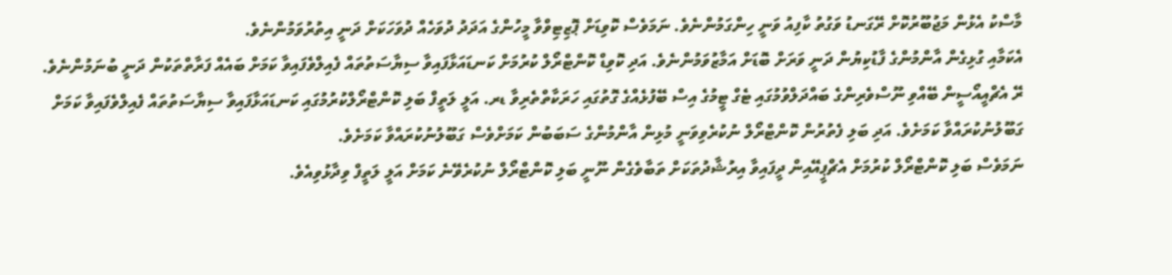މާސްކު އެޅުން މަޖުބޫރުކޮށް ރޭގަނޑު ވަގުތު ކާފިއު ވަނީ ހިންގަމުންނެވެ. ނަމަވެސް ކޮވިޑަށް ޕޮޒިޓިވްވާ މީހުންގެ އަދަދު ދުވަހެއް ދުވަހަކަށް ދަނީ އިތުރުވަމުންނެވެ.
އެކަމާއި ގުޅިގެން އާންމުންގެ ފާޑުކިޔުން ދަނީ ވަރަށް ބޮޑަށް އަމާޒުވަމުންނެވެ. އަދި ކޮވިޑް ކޮންޓްރޯލް ކުރުމަށް ކަނޑައަޅާފައިވާ ސިޔާސަތުތައް ފެއިލްވެފައިވާ ކަމަށް ބައެއް ފަރާތްތަކުން ދަނީ ބުނަމުންނެވެ.
ރޭ އެޗްއީއޯސީން ބޭއްވި ނޫސްވެރިންގެ ބައްދަލްވުމުގައި ޓެގް ޓީމުގެ އިސް ބޭފުޅެއްގެ ގޮތުގައި ހަރަކާތްތެރިވާ ޑރ. އަލީ ލަތީފް ބަލި ކޮންޓްރޯލްކުރުމުގައި ކަނޑައަޅާފައިވާ ސިޔާސަތުތައް ފެއިލްވެފައިވާ ކަމަށް ގަބޫލުނުކުރައްވާ ކަމަށެވެ. އަދި ބަލި ފެތުރުން ކޮންޓްރޯލް ނުކުރެވިވަނީ މުޅިން އާންމުންގެ ސަބަބުން ކަމަށްވެސް ގަބޫލުނުކުރައްވާ ކަމަށެވެ.
ނަމަވެސް ބަލި ކޮންޓްރޯލް ކުރުމަށް އެޗްޕީއޭއިން ދީފައިވާ އިރުޝާދުތަކަށް ތަބާވެގެން ނޫނީ ބަލި ކޮންޓްރޯލް ނުކުރެވޭނެ ކަމަށް އަލީ ލަތީފް ވިދާޅުވިއެވެ.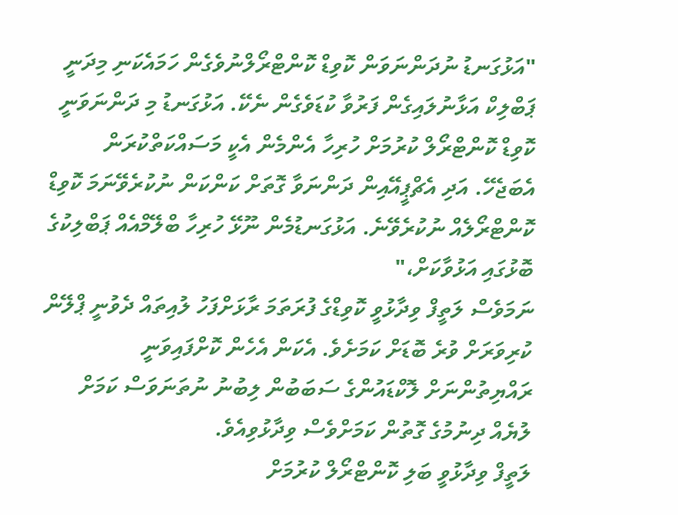"އަޅުގަނޑު ނުދަންނަވަން ކޮވިޑް ކޮންޓްރޯލްނުވެގެން ހަމައެކަނި މިދަނީ ޕަބްލިކް އަޅާނުލައިގެން ފަރުވާ ކުޑަވެގެން ނެކޭ. އަޅުގަނޑު މި ދަންނަވަނީ ކޮވިޑް ކޮންޓްރޯލް ކުރުމަށް ހުރިހާ އެންމެން އެކީ މަސައްކަތްކުރަން އެބަޖެހޭ. އަދި އެޗްޕީއޭއިން ދަންނަވާ ގޮތަށް ކަންކަން ނުކުރެވޭނަމަ ކޮވިޑް ކޮންޓްރޯލެއް ނުކުރެވޭނެ. އަޅުގަނޑުމެން ނޫޅޭ ހުރިހާ ބްލޭމްއެއް ޕަބްލިކުގެ ބޮޅުގައި އަޅުވާކަށް،"
ނަމަވެސް ލަތީފް ވިދާޅުވީ ކޮވިޑްގެ ފުރަތަމަ ރާޅަށްފަހު ލުއިތައް ދެވުނީ ޕްލޭން ކުރިވަރަށް ވުރެ ބޮޑަށް ކަމަށެވެ. އެކަން އެހެން ކޮށްފައިވަނީ ރައްޔިތުންނަށް ލޮކްޑައުންގެ ސަބަބުން ލިބުނު ނުތަނަވަސް ކަމަށް ލުޔެއް ދިނުމުގެ ގޮތުން ކަމަށްވެސް ވިދާޅުވިއެވެ.
ލަތީފް ވިދާޅުވީ ބަލި ކޮންޓްރޯލް ކުރުމަށް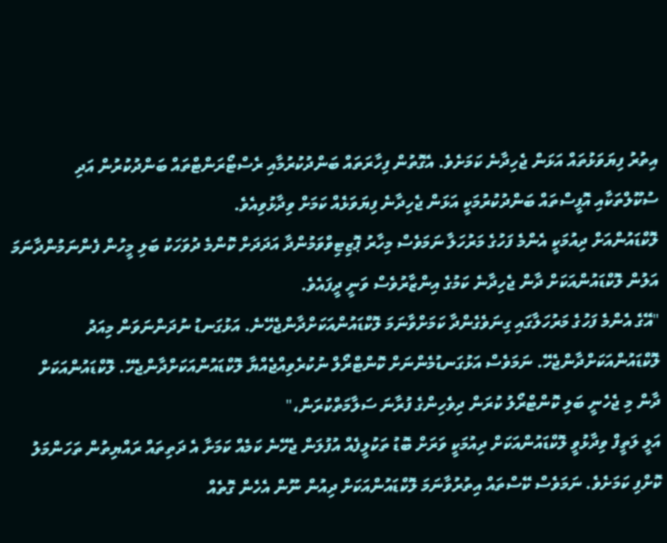އިތުރު ފިޔަވަޅުތައް އަޅަން ޖެހިދާނެ ކަމަށެވެ. އެގޮތުން ފިހާރަތައް ބަންދުކުރުމާއި ރެސްޓޯރަންޓްތައް ބަންދުކުރުން އަދި ސުކޫލްތަކާއި އޮފީސްތައް ބަންދުކުރުމަކީ އަޅަން ޖެހިދާނެ ފިޔަވަޅެއް ކަމަށް ވިދާޅުވިއެވެ.
ލޮކްޑައުންއަށް ދިއުމަކީ އެންމެ ފަހުގެ މަރުހަލާ ނަމަވެސް މިހާރު ޕޮޒިޓިވްވަމުންދާ އަދަދަށް ކޮންމެ ދުވަހަކު ބަލި މީހުން ފެންނަމުންދާނަމަ އަލުން ލޮކްޑައުންއަކަށް ދާން ޖެހިދާނެ ކަމުގެ އިންޒާރުވެސް ވަނީ ދީފައެވެ.
"އޭގެ އެންމެ ފަހުގެ މަރުހަލާގައި ގިނަވެގެންދާ ކަމަށްވާނަމަ ލޮކްޑައުންއަކަށްދާންޖެހޭނެ. އަޅުގަނޑު ނުދަންނަވަން މިއަދު ލޮކްޑައުންއަކަށްދާންޖެހޭ. ނަމަވެސް އަޅުގަނޑުމެންނަށް ކޮންޓްރޯލް ނުކުރެވިއްޖެއްޔާ ލޮކްޑައުންއަކަށްދާންޖެހޭ. ލޮކްޑައުންއަކަށް ދާން މި ޖެހެނީ ބަލި ކޮންޓްރޯލު ކުރަން ދިވެހިންގެ ފުރާނަ ސަލާމަތްކުރަން،"
އަލީ ލަތީފް ވިދާޅުވީ ލޮކްޑައުންއަކަށް ދިއުމަކީ ވަރަށް ބޮޑު ތަކުލީފެއް އުފުލަން ޖެހޭނެ ކަމެއް ކަމަށާ އެ ދަތިތައް ރައްޔިތުން ތަހަންމަލު ކޮށްފި ކަމަށެވެ. ނަމަވެސް ކޭސްތައް އިތުރުވާނަމަ ލޮކްޑައުންއަކަށް ދިއުން ނޫން އެހެން ގޮތެއް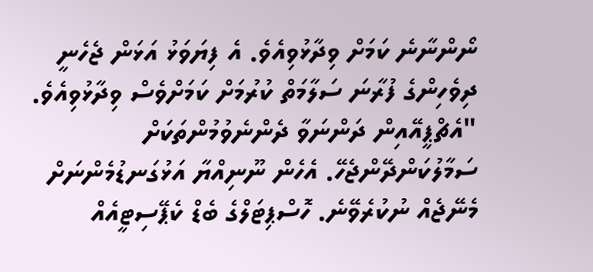ނޯންނާނެ ކަމަށް ވިދާޅުވިއެވެ. އެ ފިޔަވަޅު އަޅަން ޖެހެނީ ދިވެހިންގެ ފުރާނަ ސަލާމަތް ކުރުމަށް ކަމަށްވެސް ވިދާޅުވިއެވެ.
"އެޗްޕީއޭއިން ދަންނަވާ ދެންނެވުމުންތަކަށް ސަމާލުކަންދޭންޖެހޭ. އެހެން ނޫނިއްޔާ އަޅުގަނޑުމެންނަށް މެނޭޖެއް ނުކުރެވޭނެ. ހޮސްޕިޓަލްގެ ބެޑް ކެޕޭސިޓީއެއް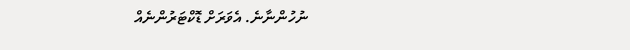ނުހުންނާނެ. އެވަރަށް ޑޮކްޓަރުންނެއް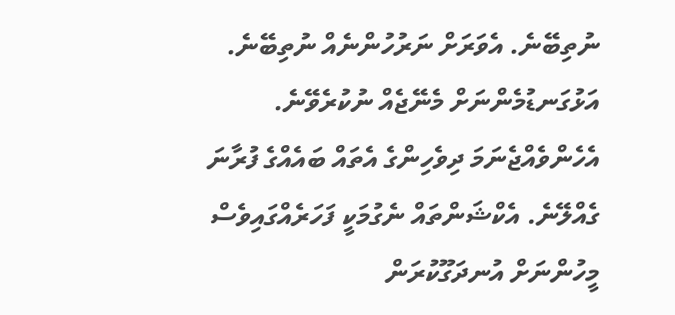ނުތިބޭނެ. އެވަރަށް ނަރުހުންނެއް ނުތިބޭނެ. އަޅުގަނޑުމެންނަށް މެނޭޖެއް ނުކުރެވޭނެ. އެހެންވެއްޖެނަމަ ދިވެހިންގެ އެތައް ބައެއްގެ ފުރާނަ ގެއްލޭނެ. އެކްޝަންތައް ނެގުމަކީ ފަހަރެއްގައިވެސް މީހުންނަށް އުނދަގޫކުރަން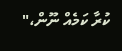ކުރާ ކަމެއް ނޫން،"